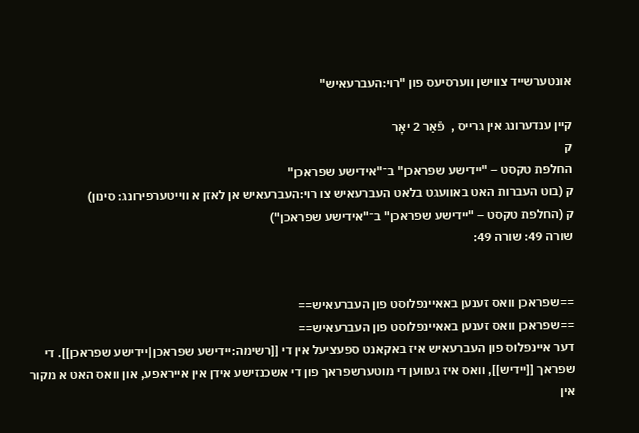אונטערשייד צווישן ווערסיעס פון "רוי:העברעאיש"

קיין ענדערונג אין גרייס ,  פֿאַר 2 יאָר
ק
החלפת טקסט – "יידישע שפראכן" ב־"אידישע שפראכן"
ק (בוט העברות האט באוועגט בלאט העברעאיש צו רוי:העברעאיש אן לאזן א ווייטערפירונג: סינון)
ק (החלפת טקסט – "יידישע שפראכן" ב־"אידישע שפראכן")
שורה 49: שורה 49:


==שפראכן וואס זענען באאיינפלוסט פון העברעאיש==
==שפראכן וואס זענען באאיינפלוסט פון העברעאיש==
דער איינפלוס פון העברעאיש איז באקאנט ספעציעל אין די [[רשימה:יידישע שפראכן|יידישע שפראכן]]. די שפראך [[יידיש]], וואס איז געווען די מוטערשפראך פון די אשכנזישע אידן אין אייראפע, און וואס האט א מקור אין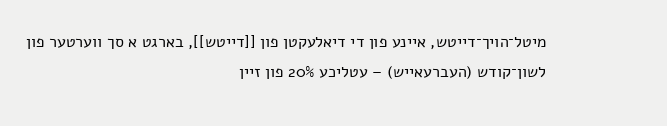מיטל־הויך־דייטש, איינע פון די דיאלעקטן פון [[דייטש]], בארגט א סך ווערטער פון לשון־קודש (העברעאייש) – עטליכע 20% פון זיין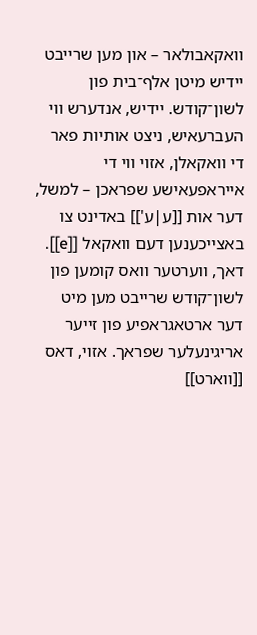וואקאבולאר – און מען שרייבט יידיש מיטן אלף־בית פון לשון־קודש. יידיש, אנדערש ווי העברעאיש, ניצט אותיות פאר די וואקאלן, אזוי ווי די אייראפעאישע שפראכן – למשל, דער אות [[ע|ע']] באדינט צו באצייכענען דעם וואקאל [[e]]. דאך, ווערטער וואס קומען פון לשון־קודש שרייבט מען מיט דער ארטאגראפיע פון זייער אריגינעלער שפראך. אזוי, דאס [[ווארט]]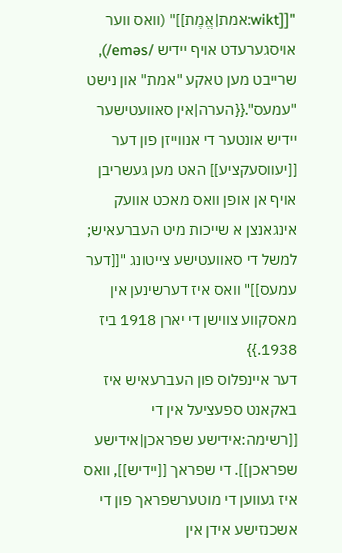"[[wikt:אמת|אֱמֶת]]" (וואס ווער אויסגערעדט אויף יידיש /eməs/), שרייבט מען טאקע "אמת" און נישט "עמעס".{{הערה|אין סאוועטישער יידיש אונטער די אנווייזן פון דער [[יעווסעקציע]] האט מען געשריבן אויף אן אופן וואס מאכט אוועק אינגאנצן א שייכות מיט העברעאיש; למשל די סאוועטישע צייטונג "[[דער עמעס]]" וואס איז דערשינען אין מאסקווע צווישן די יארן 1918 ביז 1938.}}
דער איינפלוס פון העברעאיש איז באקאנט ספעציעל אין די [[רשימה:אידישע שפראכן|אידישע שפראכן]]. די שפראך [[יידיש]], וואס איז געווען די מוטערשפראך פון די אשכנזישע אידן אין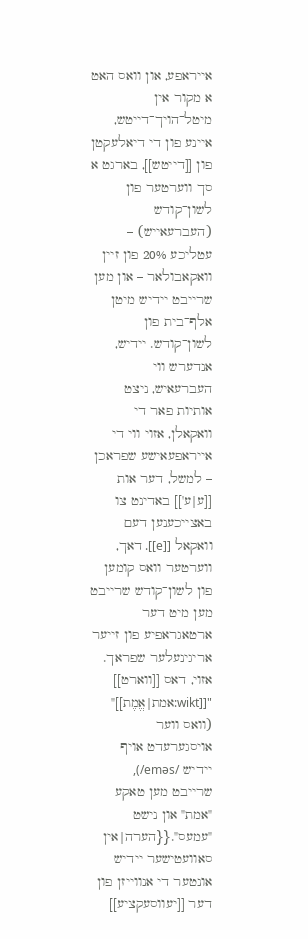אייראפע, און וואס האט א מקור אין מיטל־הויך־דייטש, איינע פון די דיאלעקטן פון [[דייטש]], בארגט א סך ווערטער פון לשון־קודש (העברעאייש) – עטליכע 20% פון זיין וואקאבולאר – און מען שרייבט יידיש מיטן אלף־בית פון לשון־קודש. יידיש, אנדערש ווי העברעאיש, ניצט אותיות פאר די וואקאלן, אזוי ווי די אייראפעאישע שפראכן – למשל, דער אות [[ע|ע']] באדינט צו באצייכענען דעם וואקאל [[e]]. דאך, ווערטער וואס קומען פון לשון־קודש שרייבט מען מיט דער ארטאגראפיע פון זייער אריגינעלער שפראך. אזוי, דאס [[ווארט]] "[[wikt:אמת|אֱמֶת]]" (וואס ווער אויסגערעדט אויף יידיש /eməs/), שרייבט מען טאקע "אמת" און נישט "עמעס".{{הערה|אין סאוועטישער יידיש אונטער די אנווייזן פון דער [[יעווסעקציע]]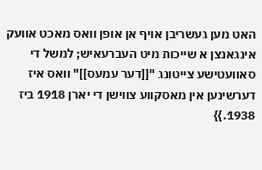האט מען געשריבן אויף אן אופן וואס מאכט אוועק אינגאנצן א שייכות מיט העברעאיש; למשל די סאוועטישע צייטונג "[[דער עמעס]]" וואס איז דערשינען אין מאסקווע צווישן די יארן 1918 ביז 1938.}}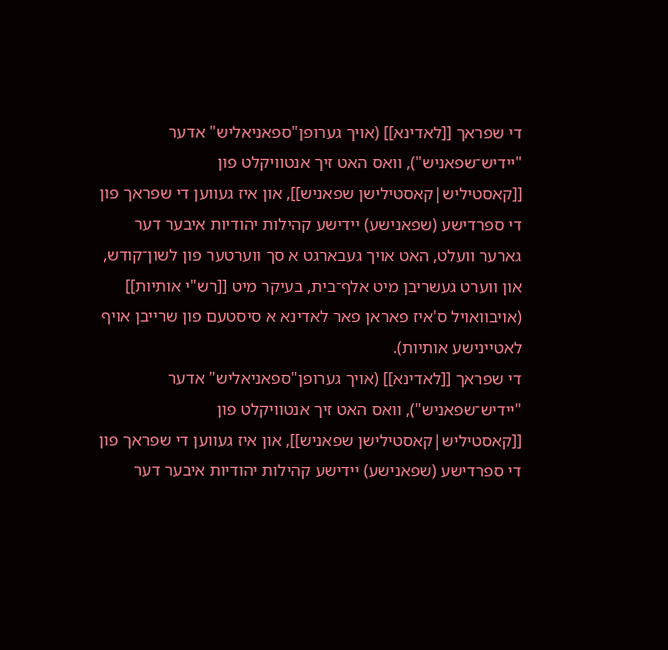די שפראך [[לאדינא]] (אויך גערופן"ספאניאליש" אדער "יידיש־שפאניש"), וואס האט זיך אנטוויקלט פון [[קאסטיליש|קאסטילישן שפאניש]], און איז געווען די שפראך פון די ספרדישע (שפאנישע) יידישע קהילות יהודיות איבער דער גארער וועלט, האט אויך געבארגט א סך ווערטער פון לשון־קודש, און ווערט געשריבן מיט אלף־בית, בעיקר מיט [[רש"י אותיות]] (אויבוואויל ס'איז פאראן פאר לאדינא א סיסטעם פון שרייבן אויף לאטיינישע אותיות).
די שפראך [[לאדינא]] (אויך גערופן"ספאניאליש" אדער "יידיש־שפאניש"), וואס האט זיך אנטוויקלט פון [[קאסטיליש|קאסטילישן שפאניש]], און איז געווען די שפראך פון די ספרדישע (שפאנישע) יידישע קהילות יהודיות איבער דער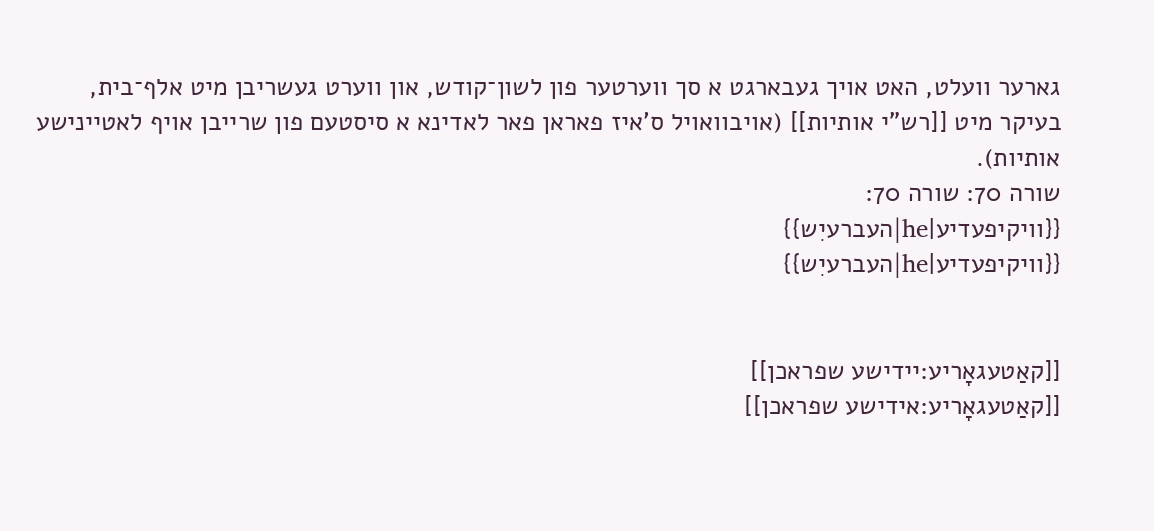גארער וועלט, האט אויך געבארגט א סך ווערטער פון לשון־קודש, און ווערט געשריבן מיט אלף־בית, בעיקר מיט [[רש"י אותיות]] (אויבוואויל ס'איז פאראן פאר לאדינא א סיסטעם פון שרייבן אויף לאטיינישע אותיות).
שורה 70: שורה 70:
{{וויקיפעדיע|he|העברעיִש}}
{{וויקיפעדיע|he|העברעיִש}}


[[קאַטעגאָריע:יידישע שפראכן]]
[[קאַטעגאָריע:אידישע שפראכן]]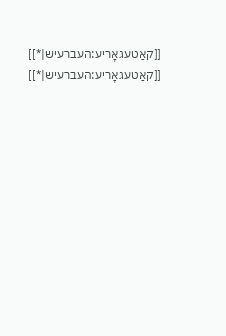[[קאַטעגאָריע:העברעיש|*]]
[[קאַטעגאָריע:העברעיש|*]]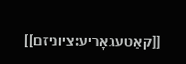[[קאַטעגאָריע:ציוניזם]]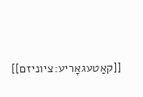[[קאַטעגאָריע:ציוניזם]]